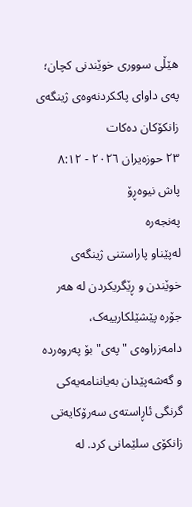هێڵی سووری خوێندنی کچان؛ پەی داوای پاککردنەوەی ژینگەی زانکۆکان دەکات
٢٣ حوزەیران ٢٠٢٦ - ٨:١٢ پاش نیوەڕۆ
پەنجەرە
لەپێناو پاراستنی ژینگەی خوێندن و ڕێگریکردن لە هەر جۆرە پێشێلکارییەک، دامەزراوەی "پەی" بۆ پەروەردە و گەشەپێدان بەیاننامەیەکی گرنگی ئاڕاستەی سەرۆکایەتی زانکۆی سلێمانی کرد. لە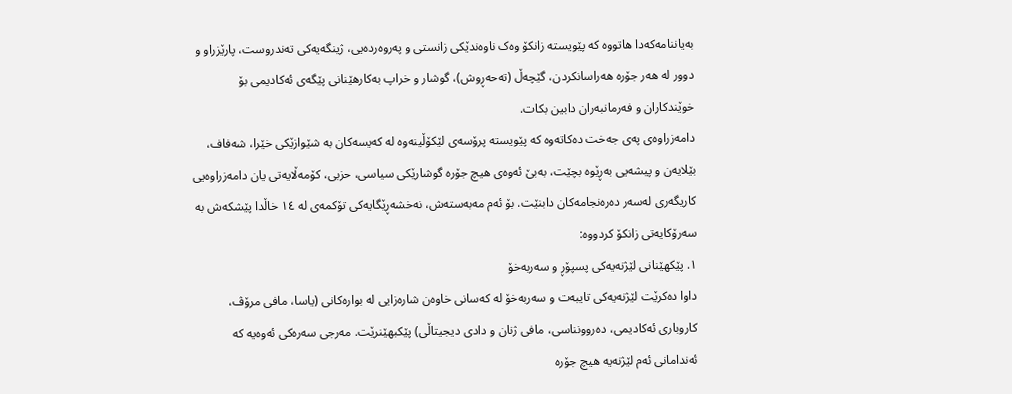بەیاننامەکەدا هاتووە کە پێویستە زانکۆ وەک ناوەندێکی زانستی و پەروەردەیی، ژینگەیەکی تەندروست، پارێزراو و دوور لە هەر جۆرە هەراسانکردن، گێچەڵ (تەحەڕوش)، گوشار و خراپ بەکارهێنانی پێگەی ئەکادیمی بۆ خوێندکاران و فەرمانبەران دابین بکات.
دامەزراوەی پەی جەخت دەکاتەوە کە پێویستە پرۆسەی لێکۆڵینەوە لە کەیسەکان بە شێوازێکی خێرا، شەفاف، بێلایەن و پیشەیی بەڕێوە بچێت، بەبێ ئەوەی هیچ جۆرە گوشارێکی سیاسی، حزبی، کۆمەڵایەتی یان دامەزراوەیی کاریگەری لەسەر دەرەنجامەکان دابنێت. بۆ ئەم مەبەستەش، نەخشەڕێگایەکی تۆکمەی لە ١٤ خاڵدا پێشکەش بە سەرۆکایەتی زانکۆ کردووە:
١. پێکهێنانی لێژنەیەکی پسپۆڕ و سەربەخۆ
داوا دەکرێت لێژنەیەکی تایبەت و سەربەخۆ لە کەسانی خاوەن شارەزایی لە بوارەکانی (یاسا، مافی مرۆڤ، کاروباری ئەکادیمی، دەروونناسی، مافی ژنان و دادی دیجیتاڵی) پێکبهێنرێت. مەرجی سەرەکی ئەوەیە کە ئەندامانی ئەم لێژنەیە هیچ جۆرە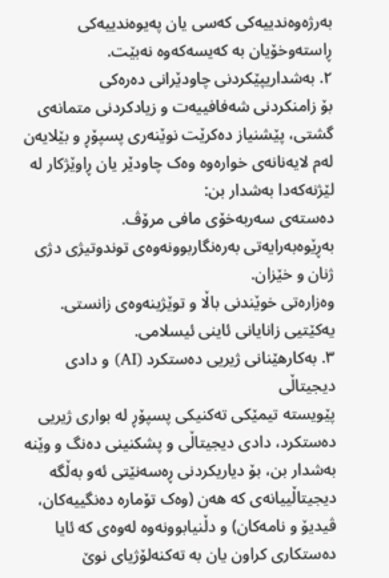بەرژەوەندییەکی کەسی یان پەیوەندییەکی ڕاستەوخۆیان بە کەیسەکەوە نەبێت.
٢. بەشداریپێکردنی چاودێرانی دەرەکی
بۆ زامنکردنی شەفافییەت و زیادکردنی متمانەی گشتی، پێشنیاز دەکرێت نوێنەری پسپۆڕ و بێلایەن لەم لایەنانەی خوارەوە وەک چاودێر یان ڕاوێژکار لە لێژنەکەدا بەشدار بن:
دەستەی سەربەخۆی مافی مرۆڤ.
بەڕێوەبەرایەتی بەرەنگاربوونەوەی توندوتیژی دژی ژنان و خێزان.
وەزارەتی خوێندنی باڵا و توێژینەوەی زانستی.
یەکێتیی زانایانی ئاینی ئیسلامی.
٣. بەکارهێنانی ژیریی دەستکرد (AI) و دادی دیجیتاڵی
پێویستە تیمێکی تەکنیکی پسپۆڕ لە بواری ژیریی دەستکرد، دادی دیجیتاڵی و پشکنینی دەنگ و وێنە بەشدار بن، بۆ دیاریکردنی ڕەسەنێتی ئەو بەڵگە دیجیتاڵییانەی کە هەن (وەک تۆمارە دەنگییەکان، ڤیدیۆ و نامەکان) و دڵنیابوونەوە لەوەی کە ئایا دەستکاری کراون یان بە تەکنەلۆژیای نوێ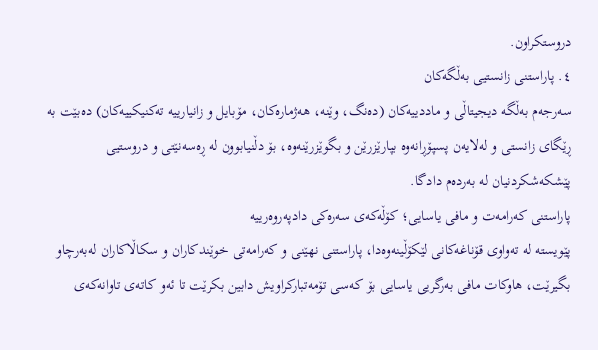دروستکراون.
٤. پاراستنی زانستیی بەڵگەکان
سەرجەم بەڵگە دیجیتاڵی و ماددییەکان (دەنگ، وێنە، هەژمارەکان، مۆبایل و زانیارییە تەکنیکییەکان) دەبێت بە ڕێگای زانستی و لەلایەن پسپۆڕانەوە بپارێزرێن و بگوێزرێنەوە، بۆ دڵنیابوون لە ڕەسەنێتی و دروستیی پێشکەشکردنیان لە بەردەم دادگا.
پاراستنی کەرامەت و مافی یاسایی؛ کۆڵەکەی سەرەکی دادپەروەرییە
پێویستە لە تەواوی قۆناغەکانی لێکۆڵینەوەدا، پاراستنی نهێنی و کەرامەتی خوێندکاران و سکاڵاکاران لەبەرچاو بگیرێت، هاوکات مافی بەرگریی یاسایی بۆ کەسی تۆمەتبارکراویش دابین بکرێت تا ئەو کاتەی تاوانەکەی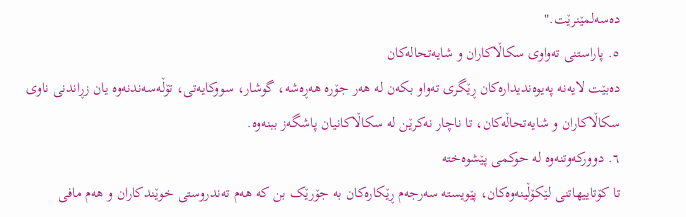دەسەلمێنرێت."
٥. پاراستنی تەواوی سکاڵاکاران و شایەتحالەکان
دەبێت لایەنە پەیوەندیدارەکان ڕێگری تەواو بکەن لە هەر جۆرە هەڕەشە، گوشار، سووکایەتی، تۆڵەسەندنەوە یان زڕاندنی ناوی سکاڵاکاران و شایەتحاڵەکان، تا ناچار نەکرێن لە سکاڵاکانیان پاشگەز ببنەوە.
٦. دوورکەوتنەوە لە حوکمی پێشوەختە
تا کۆتاییهاتنی لێکۆڵینەوەکان، پێویستە سەرجەم ڕێکارەکان بە جۆرێک بن کە هەم تەندروستی خوێندکاران و هەم مافی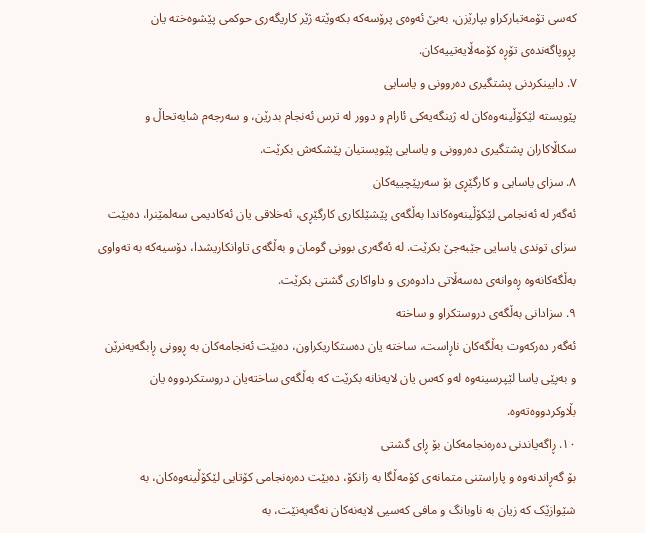کەسی تۆمەتبارکراو بپارێزن، بەبێ ئەوەی پرۆسەکە بکەوێتە ژێر کاریگەری حوکمی پێشوەختە یان پڕوپاگەندەی تۆڕە کۆمەڵایەتییەکان.
٧. دابینکردنی پشتگیری دەروونی و یاسایی
پێویستە لێکۆڵینەوەکان لە ژینگەیەکی ئارام و دوور لە ترس ئەنجام بدرێن، و سەرجەم شایەتحاڵ و سکاڵاکاران پشتگیری دەروونی و یاسایی پێویستیان پێشکەش بکرێت.
٨. سزای یاسایی و کارگێڕی بۆ سەرپێچییەکان
ئەگەر لە ئەنجامی لێکۆڵینەوەکاندا بەڵگەی پێشێلکاری کارگێڕی، ئەخلاقی یان ئەکادیمی سەلمێنرا، دەبێت سزای توندی یاسایی جێبەجێ بکرێت. لە ئەگەری بوونی گومان و بەڵگەی تاوانکاریشدا، دۆسیەکە بە تەواوی بەڵگەکانەوە ڕەوانەی دەسەڵاتی دادوەری و داواکاری گشتی بکرێت.
٩. سزادانی بەڵگەی دروستکراو و ساختە
ئەگەر دەرکەوت بەڵگەکان ناڕاست، ساختە یان دەستکاریکراون، دەبێت ئەنجامەکان بە ڕوونی ڕابگەیەنرێن و بەپێی یاسا لێپرسینەوە لەو کەس یان لایەنانە بکرێت کە بەڵگەی ساختەیان دروستکردووە یان بڵاوکردووەتەوە.
١٠. ڕاگەیاندنی دەرەنجامەکان بۆ ڕای گشتی
بۆ گەڕاندنەوە و پاراستنی متمانەی کۆمەڵگا بە زانکۆ، دەبێت دەرەنجامی کۆتایی لێکۆڵینەوەکان، بە شێوازێک کە زیان بە ناوبانگ و مافی کەسیی لایەنەکان نەگەیەنێت، بە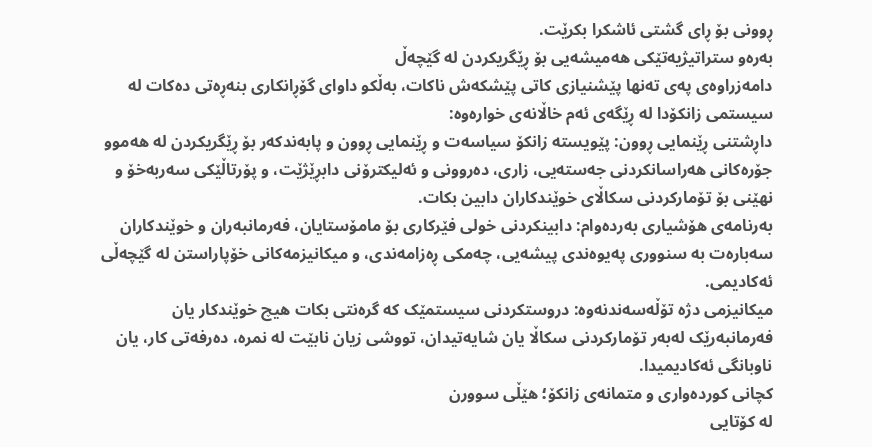ڕوونی بۆ ڕای گشتی ئاشکرا بکرێت.
بەرەو ستراتیژیەتێکی هەمیشەیی بۆ ڕێگریکردن لە گێچەڵ
دامەزراوەی پەی تەنها پێشنیازی کاتی پێشکەش ناکات، بەڵکو داوای گۆڕانکاری بنەڕەتی دەکات لە سیستمی زانکۆدا لە ڕێگەی ئەم خاڵانەی خوارەوە:
داڕشتنی ڕێنمایی ڕوون: پێویستە زانکۆ سیاسەت و ڕێنمایی ڕوون و پابەندکەر بۆ ڕێگریکردن لە هەموو جۆرەکانی هەراسانکردنی جەستەیی، زاری، دەروونی و ئەلیکترۆنی دابڕێژێت، و پۆرتاڵێکی سەربەخۆ و نهێنی بۆ تۆمارکردنی سکاڵای خوێندکاران دابین بکات.
بەرنامەی هۆشیاری بەردەوام: دابینکردنی خولی فێرکاری بۆ مامۆستایان، فەرمانبەران و خوێندکاران سەبارەت بە سنووری پەیوەندی پیشەیی، چەمکی ڕەزامەندی، و میکانیزمەکانی خۆپاراستن لە گێچەڵی ئەکادیمی.
میکانیزمی دژە تۆڵەسەندنەوە: دروستکردنی سیستمێک کە گرەنتی بکات هیچ خوێندکار یان فەرمانبەرێک لەبەر تۆمارکردنی سکاڵا یان شایەتیدان، تووشی زیان نابێت لە نمرە، دەرفەتی کار، یان ناوبانگی ئەکادیمیدا.
کچانی کوردەواری و متمانەی زانکۆ؛ هێڵی سوورن
لە کۆتایی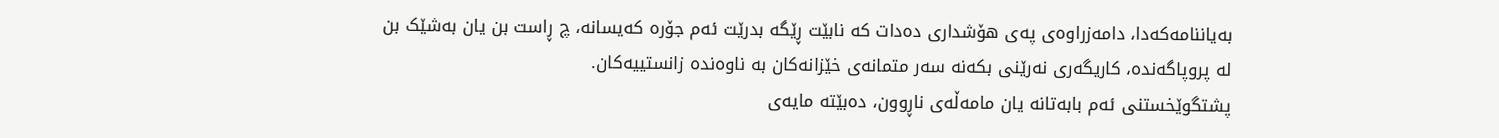بەیاننامەکەدا، دامەزراوەی پەی هۆشداری دەدات کە نابێت ڕێگە بدرێت ئەم جۆرە کەیسانە، چ ڕاست بن یان بەشێک بن لە پروپاگەندە، کاریگەری نەرێنی بکەنە سەر متمانەی خێزانەکان بە ناوەندە زانستییەکان.
پشتگوێخستنی ئەم بابەتانە یان مامەڵەی ناڕوون، دەبێتە مایەی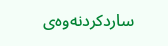ساردکردنەوەی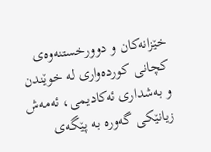خێزانەکان و دوورخستنەوەی کچانی کوردەواری لە خوێندن و بەشداری ئەکادیمی، ئەمەش زیانێکی گەورە بە پێگەی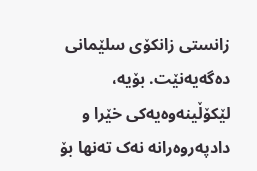زانستی زانکۆی سلێمانی دەگەیەنێت. بۆیە، لێکۆڵینەوەیەکی خێرا و دادپەروەرانە نەک تەنها بۆ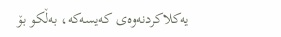یەکلاکردنەوەی کەیسەکە، بەڵکو بۆ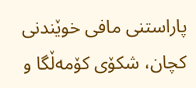پاراستنی مافی خوێندنی کچان، شکۆی کۆمەڵگا و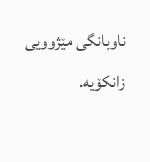ناوبانگی مێژوویی زانکۆیە.